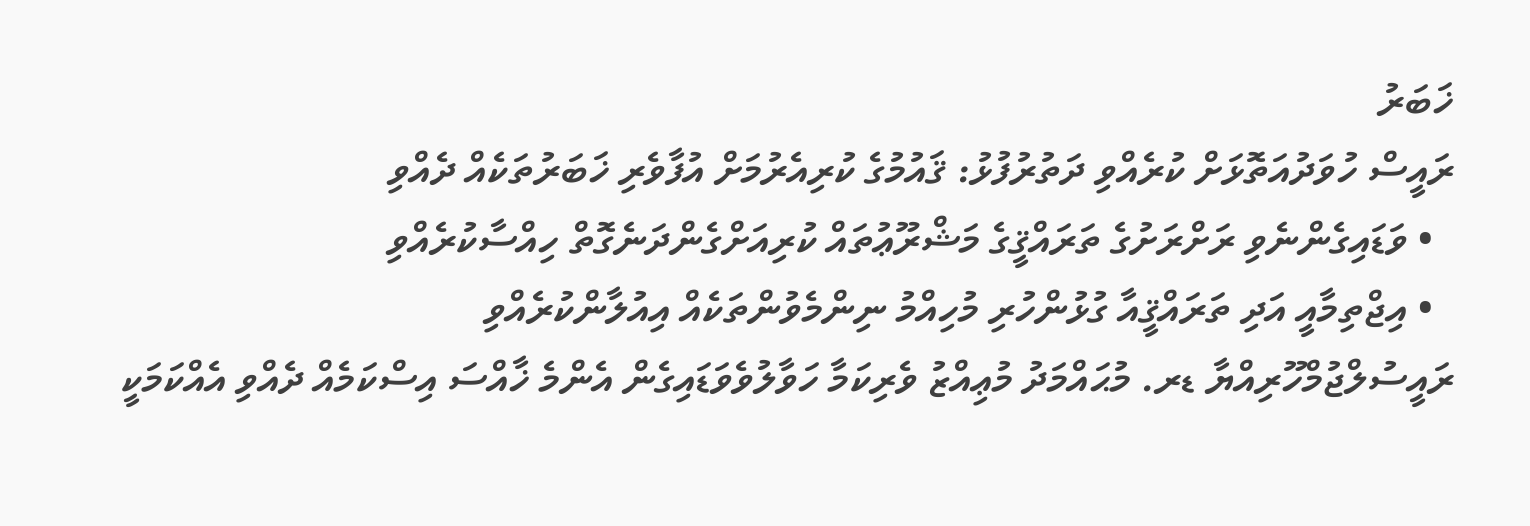ޚަބަރު
ރައީސް ހުވަދުއަތޮޅަށް ކުރެއްވި ދަތުރުފުޅު: ޤައުމުގެ ކުރިއެރުމަށް އުފާވެރި ޚަބަރުތަކެއް ދެއްވި
  • ވަޑައިގެންނެވި ރަށްރަށުގެ ތަރައްޤީގެ މަޝްރޫޢުތައް ކުރިއަށްގެންދަނެގޮތް ހިއްސާކުރެއްވި
  • އިޖްތިމާއީ އަދި ތަރައްޤީއާ ގުޅުންހުރި މުހިއްމު ނިންމެވުންތަކެއް އިއުލާންކުރެއްވި
ރައީސުލްޖުމްހޫރިއްޔާ ޑރ. މުޙައްމަދު މުޢިއްޒު ވެރިކަމާ ހަވާލުވެވަޑައިގެން އެންމެ ޚާއްސަ އިސްކަމެއް ދެއްވި އެއްކަމަކީ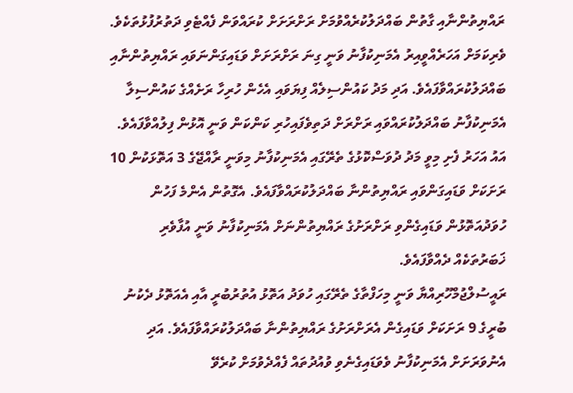ރައްޔިތުންނާއި ގާތުން ބައްދަލުކުރެއްވުމަށް ރަށްރަށަށް ކުރައްވަން ފެއްޓެވި ދަތުރުފުޅުތަކެވެ. ވެރިކަމަށް އަހަރެއްވީއިރު އެމަނިކުފާނު ވަނީ ގިނަ ރަށްރަށަށް ވަޑައިގަންނަވައި ރައްޔިތުންނާއި ބައްދަލުކުރައްވާފައެވެ. އަދި މަދު ކައުންސިލެއް ފިޔަވައި އެހެން ހުރިހާ ރަށެއްގެ ކައުންސިލާ އެމަނިކުފާނު ބައްދަލުކުރައްވައި ރަށްރަށް ދަތިވެފައިހުރި ކަންކަން ވަނީ އޮޅުން ފިލުއްވާފައެވެ.
އައު އަހަރު ފެށި މިވީ މަދު ދުވަސްކޮޅުގެ ތެރޭގައި އެމަނިކުފާނު މިވަނީ ރާއްޖޭގެ 3 އަތޮޅަކުން 10 ރަށަކަށް ވަޑައިގަންވައި ރައްޔިތުންނާ ބައްދަލުކުރައްވާފައެވެ. އެގޮތުން އެންމެ ފަހުން ހުވަދުއަތޮޅުން ވަޑައިގެންވި ރަށްރަށުގެ ރައްޔިތުންނަށް އެމަނިކުފާނު ވަނީ އުފާވެރި ޚަބަރުތަކެއް ދެއްވާފައެވެ.
ރައީސުލްޖުމްހޫރިއްޔާ ވަނީ މިހަފްތާގެ ތެރޭގައި ހުވަދު އަތޮޅު އުތުރުބުރީ އާއި އެއަތޮޅު ދެކުނު ބުރީގެ 9 ރަށަކަށް ވަޑައިގެން އެރަށްރަށުގެ ރައްޔިތުންނާ ބައްދަލުކުރައްވާފައެވެ. އަދި އެނުވަރަށަށް އެމަނިކުފާނު ވެވަޑައިގެނެވި ވުއުދުތައް ފެއްދެވުމަށް ކުރެވޭ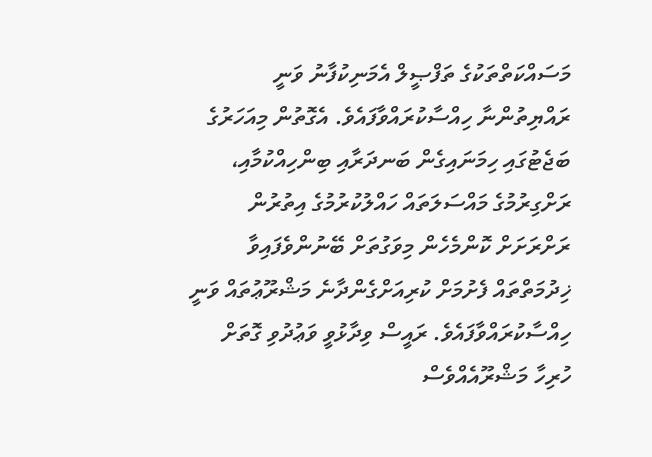މަސައްކަތްތަކުގެ ތަފްޞީލް އެމަނިކުފާނު ވަނީ ރައްޔިތުންނާ ހިއްސާކުރައްވާފައެވެ. އެގޮތުން މިއަހަރުގެ ބަޖެޓުގައި ހިމަނައިގެން ބަނދަރާއި ބިންހިއްކުމާއި، ރަށްގިރުމުގެ މައްސަލަތައް ހައްލުކުރުމުގެ އިތުރުން ރަށްރަށަށް ކޮންމެހެން މިވަގުތަށް ބޭނުންވެފައިވާ ޚިދުމަތްތައް ފެށުމަށް ކުރިއަށްގެންދާނެ މަޝްރޫޢުތައް ވަނީ ހިއްސާކުރައްވާފައެވެ. ރައީސް ވިދާޅުވީ ވަޢުދުވި ގޮތަށް ހުރިހާ މަޝްރޫއެއްވެސް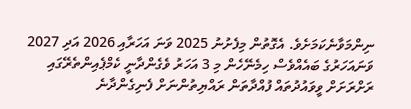ނިންމަވާނެކަމަށެވެ. އެގޮތުން މިފެށުނު 2025 ވަނަ އަހަރާއި 2026 އަދި 2027 ވަނައަހަރުގެ ބައެއްވެސް ހިމެނޭހެން މި 3 އަހަރު ވެގެންދާނީ ކެމްޕެއިންތެރޭގައި ރަށްރަށަށް ވީވައުދުތައް ފުއްދާތަން ރައްޔިތުންނަށް ފެނިގެންދާނެ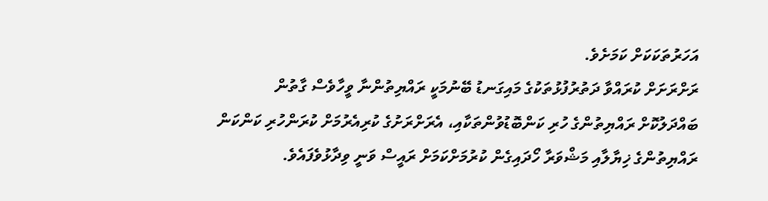އަހަރުތަކަކަށް ކަމަށެވެ.
ރަށްރަށަށް ކުރައްވާ ދަތުރުފުޅުތަކުގެ މައިގަނޑު ބޭނުމަކީ ރައްޔިތުންނާ ވީހާވެސް ގާތުން ބައްދަލުކޮށް ރައްޔިތުންގެ ހުރި ކަންބޮޑުވުންތަކާއި، އެރަށްރަށުގެ ކުރިއެރުމަށް ކުރަންހުރި ކަންކަން ރައްޔިތުންގެ ޚިޔާލާއި މަޝްވަރާ ހޯދައިގެން ކުރުމަށްކަމަށް ރައީސް ވަނީ ވިދާޅުވެފައެވެ.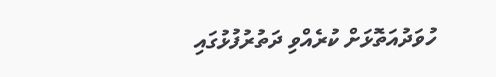ހުވަދުއަތޮޅަށް ކުރެއްވި ދަތުރުފުޅުގައި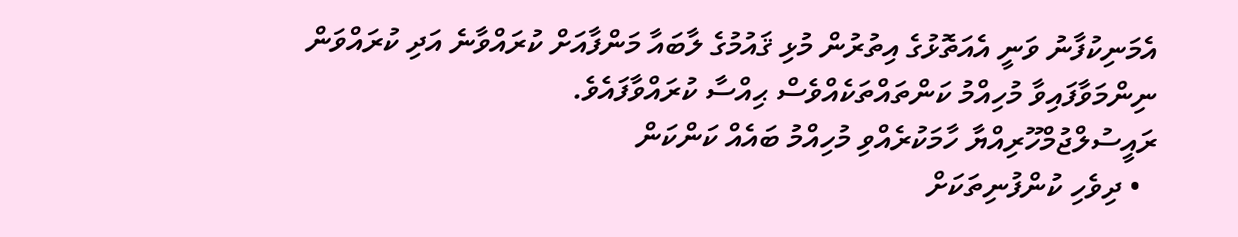އެމަނިކުފާނު ވަނީ އެއަތޮޅުގެ އިތުރުން މުޅި ޤައުމުގެ ލާބައާ މަންފާއަށް ކުރައްވާނެ އަދި ކުރައްވަން ނިންމަވާފައިވާ މުހިއްމު ކަންތައްތަކެއްވެސް ޙިއްސާ ކުރައްވާފައެވެ.
ރައީސުލްޖުމްހޫރިއްޔާ ހާމަކުރެއްވި މުހިއްމު ބައެއް ކަންކަން
  • ދިވެހި ކުންފުނިތަކަށް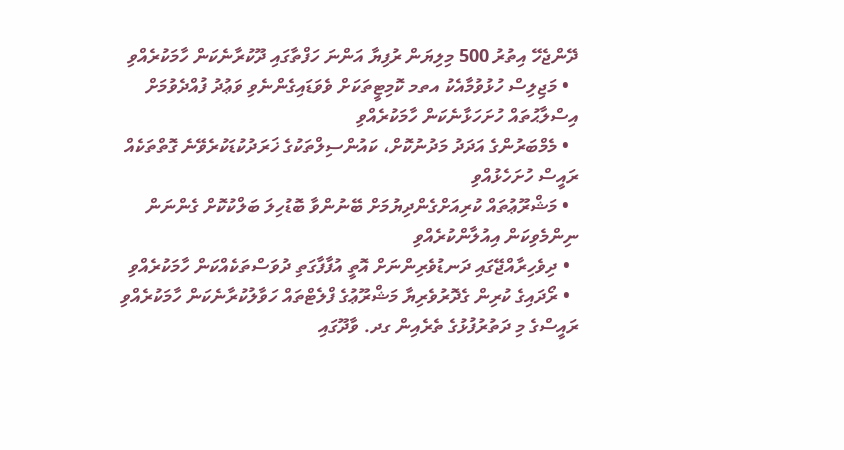ދޭންޖެހޭ އިތުރު 500 މިލިޔަން ރުފިޔާ އަންނަ ހަފްތާގައި ދޫކުރާނެކަން ހާމަކުރެއްވި
  • މަޖިލިސް ހުޅުވުމާއެކު އތމ ކޮމިޓީތަކަށް ވެވަޑައިގެންނެވި ވަޢުދު ފުއްދެވުމަށް އިސްލާޙުތައް ހުށަހަޅާނެކަން ހާމަކުރެއްވި
  • މެމްބަރުންގެ އަދަދު މަދުނުކޮށް، ކައުންސިލްތަކުގެ ޚަރަދުކުޑަކުރެވޭނެ ގޮތްތަކެއް ރައީސް ހުށަހެޅުއްވި
  • މަޝްރޫޢުތައް ކުރިއަށްގެންދިޔުމަށް ބޭނުންވާ ބޮޑުހިލަ ބަލްކުކޮށް ގެންނަން ނިންމެވިކަން އިއުލާންކުރެއްވި
  • ދިވެހިރާއްޖޭގައި ދަނޑުވެރިންނަށް އޮތީ އުފާފާގަތި ދުވަސްތަކެއްކަން ހާމަކުރެއްވި
  • ރޯދައިގެ ކުރިން ގެދޮރުވެރިޔާ މަޝްރޫޢުގެ ފްލެޓްތައް ހަވާލުކުރާނެކަން ހާމަކުރެއްވި
ރައީސްގެ މި ދަތުރުފުޅުގެ ތެރެއިން ގދ. ވާދޫގައި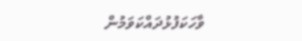ވާހަކަފުޅުދައްކަވަމުން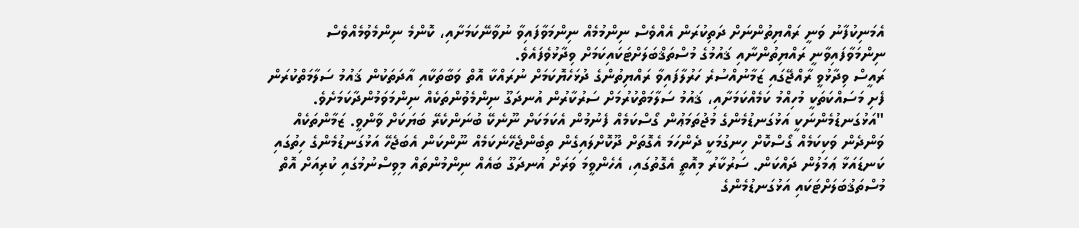އެމަނިކުފާނު ވަނީ ރައްޔިތުންނަށް ދަތިކުރަން އެއްވެސް ނިންމުމެއް ނިންމަވާފައިވާ ނުވާނޭކަމަށާއި، ކޮންމެ ނިންމެވުމެއްވެސް ނިންމަވާފައިވާނީ ރައްޔިތުންނާއި ޤައުމުގެ މުސްތަޤްބަލަށްޓަކައިކަމަށް ވިދާޅުވެފައެވެ.
ރައީސް ވިދާޅުވީ ރާއްޖޭގައި ޒަމާނުއްސުރެ ހަރުލާފައިވާ ރައްޔިތުންގެ ދުޅަހެޔޮކަމަށް ނުރައްކާ އޮތް ވަބާތަކާއި އާދަތަކުން ޤައުމު ސަލާމަތްކުރަން ފެށި މަސައްކަތަކީ މުހިއްމު ކަމެއްކަމަށާއި، ޤައުމު ސަލާމަތްކުރުމަށް ސަރުކާރުން އުނދަގޫ ނިންމެވުންތަކެއް ނިންމަވަމުންދާކަމަށެވެ.
"އަޅުގަނޑުމެންނަކީ އަޅުގަނޑުމެންގެ މުޖުތަމަޢުން ގޯސްކަމެއް ފެނުމުން އެކަމަކަށް ނޫނެކޭ ބުނަންކެރޭ ބަޔަކަށް ވާންވީ. ޒަމާންތަކެއް ވަންދެން ވަކިކަމެއް ގޯސްކޮށް ހިނގުމަކީ ދެންހަމަ އެގޮތަށް ދޫކޮށްލައިގެން ތިބެންޖެހޭނެކަމެއް ނޫންކަން އެބަޖެހޭ އަޅުގަނޑުމެންގެ ހިތުގައި ކަނޑައަޅާ ޢަމަލުން ދައްކަން. ސަރުކާރު މިއޮތީ އެގޮތުގައި، އެހެންވީމަ ވަރަށް އުނދަގޫ ބައެއް ނިންމުންތައް މިވިސްނުމުގައި ކުރިއަށް އޮތް މުސްތަޤުބަލަށްޓަކައި އަޅުގަނޑުމެންގެ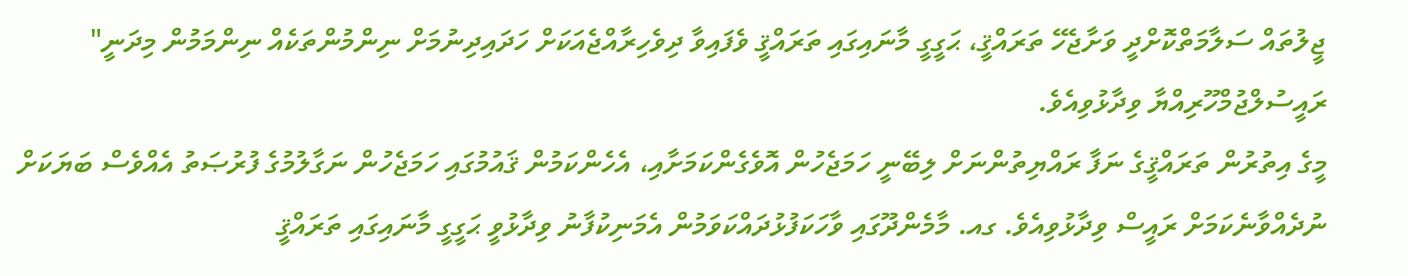ޖީލުތައް ސަލާމަތްކޮށްދީ ވަށާޖެހޭ ތަރައްޤީ، ޙަގީގީ މާނައިގައި ތަރައްޤީ ވެފައިވާ ދިވެހިރާއްޖެއަކަށް ހަދައިދިނުމަށް ނިންމުންތަކެއް ނިންމަމުން މިދަނީ" ރައީސުލްޖުމްހޫރިއްޔާ ވިދާޅުވިއެވެ.
މީގެ އިތުރުން ތަރައްޤީގެ ނަފާ ރައްޔިތުންނަށް ލިބޭނީ ހަމަޖެހުން އޮވެގެންކަމަށާއި، އެހެންކަމުން ޤައުމުގައި ހަމަޖެހުން ނަގާލުމުގެ ފުރުޞަތު އެއްވެސް ބަޔަކަށް ނުދެއްވާނެކަމަށް ރައީސް ވިދާޅުވިއެވެ. ގއ. މާމެންދޫގައި ވާހަކަފުޅުދައްކަވަމުން އެމަނިކުފާނު ވިދާޅުވީ ޙަގީގީ މާނައިގައި ތަރައްޤީ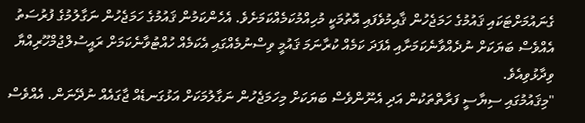ގެނައުމަށްޓަކައި ޤައުމުގެ ހަމަޖެހުން ޤާއިމުވެފައި އޮތުމަކީ މުހިއްމުކަމެއްކަމަށެވެ. އެހެންކަމުން ޤައުމުގެ ހަމަޖެހުން ނަގާލުމުގެ ފުރުސަތު އެއްވެސް ބަޔަކަށް ނުދެއްވާނެކަމަށާއި އެފަދަ ކަމެއް ކުރާނަމަ ޤައުމީ ވިސްނުމެއްގައި އެކަމެއް ހުއްޓުވާނެކަމަށް ރައީސުލްޖުމްހޫރިއްޔާ ވިދާޅުވިއެވެ.
"މިޤައުމުގައި ސިޔާސީ ފަރާތްތަކުން އަދި އެނޫންވެސް ބަޔަކަށް މިހަމަޖެހުން ނަގާލުމަކަށް އަޅުގަނޑެއް ޖާގައެއް ނުދޭނަން. އެއްވެސް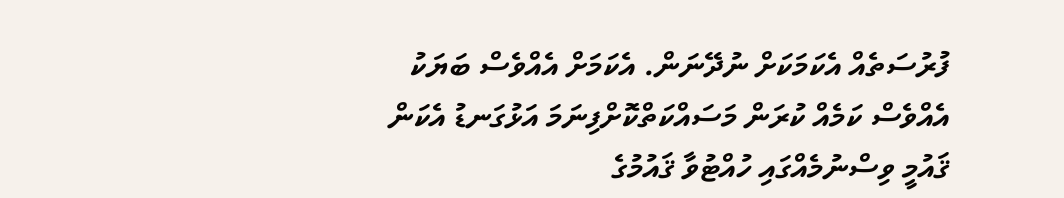ފުރުސަތެއް އެކަމަކަށް ނުދޭނަން. އެކަމަށް އެއްވެސް ބަޔަކު އެއްވެސް ކަމެއް ކުރަން މަސައްކަތްކޮށްފިނަމަ އަޅުގަނޑު އެކަން ޤައުމީ ވިސްނުމެއްގައި ހުއްޓުވާ ޤައުމުގެ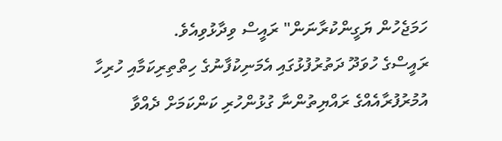ހަމަޖެހުން ޔަގީންކުރާނަން" ރައީސް ވިދާޅުވިއެވެ.
ރައީސްގެ ހުވަދޫ ދަތުރުފުޅުގައި އެމަނިކުފާނުގެ ހިތްތިރިކަމާއި ހުރިހާ އުމުރުފުރާއެއްގެ ރައްޔިތުންނާ ގުޅުންހުރި ކަންކަމަށް ދެއްވާ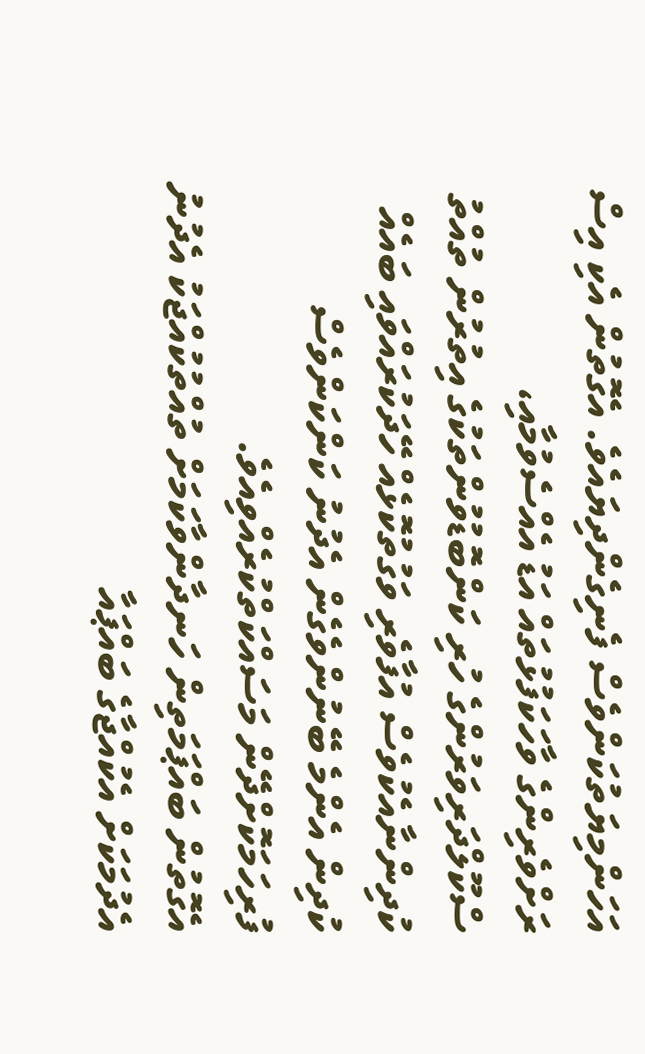އަހަންމިޔަތުކަންވެސް ފެނިގެންދިޔައެވެ. އެގޮތުން އެކި އިސް ރަށްވެރިންގެ ވާހަކަފުޅުތައް އަޑު އެއްސެވުމާއި، ސްކޫލްދަރިވަރުންގެ ހުރި ކަންބޮޑުވުންތަކުގެ އިތުރުން ތުއްތު ކުދިންނާއެކުވެސް އުފާވެރި ވަގުތުކޮޅެއް ހޭދަކުރައްވައި ބައެއް ކުދިން އެންމެ ބޭނުންވެގެން އެދުނު ކަންކަންވެސް ފުރިހަމަކޮށްދޭން މަސައްކަތްކުރެއްވިއެވެ.
އެގޮތުން ބައްޕަމަތިން ހަނދާންވާކަމަށް ތުއްތުކުއްޖަކު އެދުނު އެދުމަކަށް އެކުއްޖާގެ ބައްޕައާ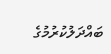ބައްދަލުކުރުމުގެ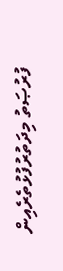ފުރުޞަތު މިދަތުރުފުޅުތެރެއިން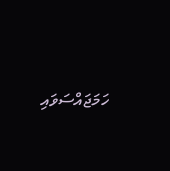ހަމަޖައްސަވައި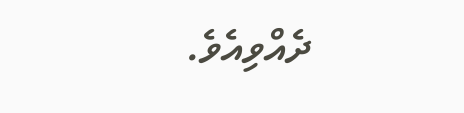ދެއްވިއެވެ.